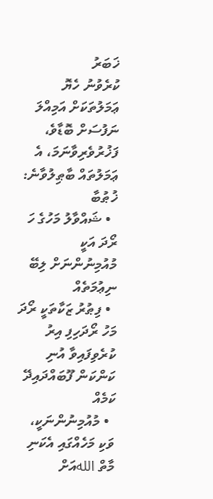ޚަބަރު
ކުރެވުނު ހެޔޮ ޢަމަލުތަކަށް އަމިއްލަ ނަފުސަށް ބޮޑާވެ، ފަޚުރުވެރިވާނަމަ، އެ ޢަމަލުތައް ބާޠިލުވާނެ: ޚުޠުބާ
  • ޝައްވާލު މަހުގެ ހަ ރޯދަ އަކީ މުއުމިނުންނަށް ލިބޭ ނިޢުމަތެއް
  • ފިޠުރު ޒަކާތަކީ ރޯދަ މަހު ރޯދަހިފި އިރު ކުރެވިފައިވާ އުނި ކަންކަން ފޫބައްދައިދޭ ކަމެއް
  • މުއުމިނުންނަކީ، ވަކި މަހެއްގައި އެކަނި މާތް اللهއަށް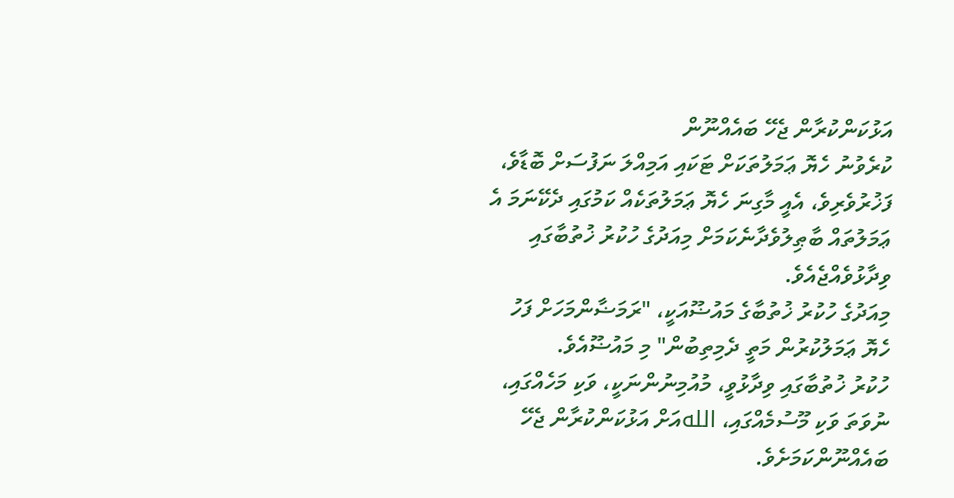އަޅުކަންކުރާން ޖެހޭ ބައެއްނޫން
ކުރެވުނު ހެޔޮ ޢަމަލުތަކަށް ޓަކައި އަމިއްލަ ނަފުސަށް ބޮޑާވެ، ފަޚުރުވެރިވެ، އެއީ މާގިނަ ހެޔޮ ޢަމަލުތަކެއް ކަމުގައި ދެކޭނަމަ އެ ޢަމަލުތައް ބާޠިލުވެދާނެކަމަށް މިއަދުގެ ހުކުރު ޚުތުބާގައި ވިދާޅުވެއްޖެއެވެ.
މިއަދުގެ ހުކުރު ޚުތުބާގެ މައުޟޫއަކީ، "ރަމަޟާންމަހަށް ފަހު ހެޔޮ ޢަމަލުކުރުން މަތީ ދެމިތިބުން" މި މައުޟޫއެވެ.
ހުކުރު ޚުތުބާގައި ވިދާޅުވީ، މުއުމިނުންނަކީ، ވަކި މަހެއްގައި، ނުވަތަ ވަކި މޫސުމެއްގައި، اللهއަށް އަޅުކަންކުރާން ޖެހޭ ބައެއްނޫންކަމަށެވެ.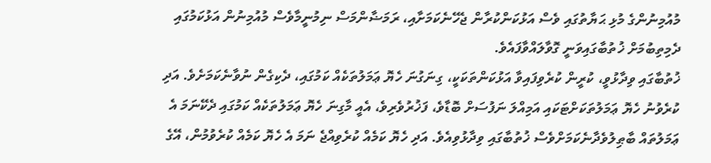މުއުމިނުންގެ މުޅި ޙަޔާތުގައި ވެސް އަޅުކަންކުރާން ޖެހޭނެކަމަށާއި، ރަމަޟާންމަސް ނިމުނީމާވެސް މުއުމިނުން އަޅުކަމުގައި ދެމިތިބުމަށް ޚުތުބާގައިވަނީ ގޮވާލައްވާފައެވެ.
ޚުތުބާގައި ވިދާޅުވީ، ކުރީން ކުރެވިފައިވާ އަޅުކަންތަކަކީ، ގިނަގުނަ ހެޔޮ ޢަމަލުތަކެއް ކަމުގައި، ދެކިގެން ނުވާނެކަމަށެވެ. އަދި ކުރެވުނު ހެޔޮ ޢަމަލުތަކަށްޓަކައި އަމިއްލަ ނަފުސަށް ބޮޑާވެ، ފަޚުރުވެރިވެ، އެއީ މާގިނަ ހެޔޮ ޢަމަލުތަކެއް ކަމުގައި ދެކޭނަމަ އެ ޢަމަލުތައް ބާޠިލުވެދާނެކަމަށްވެސް ޚުތުބާގައި ވިދާޅުވިއެވެ. އަދި ހެޔޮ ކަމެއް ކުރެވިއްޖެ ނަމަ އެ ހެޔޮ ކަމެއް ކުރެވުމުން، އޭގެ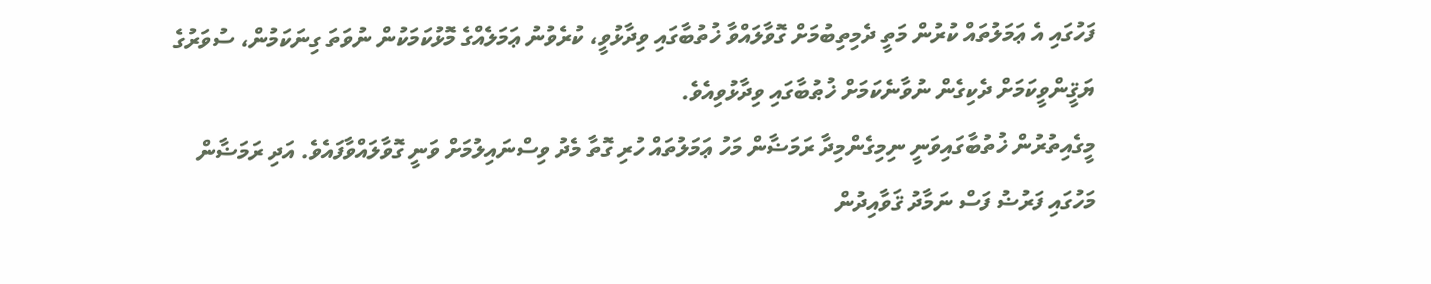ފަހުގައި އެ ޢަމަލުތައް ކުރުން މަތީ ދެމިތިބުމަށް ގޮވާލައްވާ ޚުތުބާގައި ވިދާޅުވީ، ކުރެވުނު ޢަމަލެއްގެ މޮޅުކަމަކުން ނުވަތަ ގިނަކަމުން، ސުވަރުގެ ޔަޤީންވީކަމަށް ދެކިގެން ނުވާނެކަމަށް ޚުޠުބާގައި ވިދާޅުވިއެވެ.
މީގެއިތުރުން ޚުތުބާގައިވަނީ ނިމިގެންމިދާ ރަމަޟާން މަހު ޢަމަލުތައް ހުރި ގޮތާ މެދު ވިސްނައިލުމަށް ވަނީ ގޮވާލައްވާފައެވެ. އަދި ރަމަޟާން މަހުގައި ފަރުޟު ފަސް ނަމާދު ޤަވާއިދުން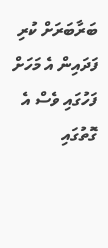ބަރާބަރަށް ކުރި ފަދައިން އެ މަހަށް ފަހުގައި ވެސް އެ ގޮތުގައި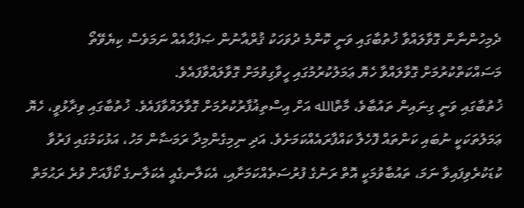ދެމިހުންނާން ގޮވާލައްވާ ޚުތުބާގައި ވަނީ ކޮންމެ ދުވަހަކު ޤުރްއާނުން ޞަފުޙާއެއް ނަމަވެސް ކިޔެވޭތޯ މަސައްކަތްކުރުމަށް ގޮވާލައްވާ ހެޔޮ ޢަމަލުކުރުމުގައި ހީވާގިވުމަށް ގޮވާލައްވާފައެވެ.
ޚުތުބާގައި ވަނީ ގިނައިން ތައުބާވެ، މާތްالله އަށް އިސްތިޣުފާރުކުރުމަށް ގޮވާލައްވާފައެވެ. ޚުތުބާގައި ވިދާޅުވީ، ހެޔޮ ޢަމަލުތަކަކީ ނުބައި ކަންތައް ފޮހެލާ ކައްފާރައެއްކަމަށެވެ. އަދި ނިމިގެންމިދާ ރަމަޟާން މަހު، އަޅުކަމުގައި ފަރުވާ ކުޑަކުރެވިފައިވާ ނަމަ، ތައުބާވުމަކީ އޮތް ރަނުގެ ފުރުސަތެއްކަމަށާއި، އެކަލާނގެއީ އެކަލާނގެ ކޯފާއަށް ވުރެ ރަޙުމަތް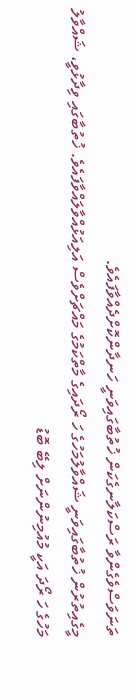ތަނަވަސްވެގެންވާ ރަސްކަލާނގެކަން ޚުތުބާގައިވަނީ ހަނދާންކޮށްދެއްވާފައެވެ.
މީގެއިތުރުން ޚުތުބާގައިވަނީ ޝައްވާލުމަހުގެ ހަ ރޯދައިގެ މާތްކަމުގެ މައްޗަށްވެސް އަލިއަޅުއްވާލައްވާފައެވެ. ޚުތުބާގައި ވިދާޅުވީ، ޝައްވާލު މަހުގެ ހަ ރޯދަ އަކީ މުއުމިނުންނަށް ލިބޭ ބޮޑު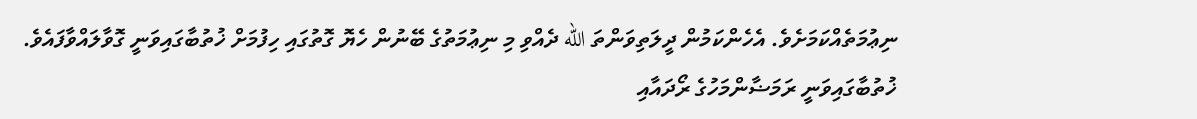ނިޢުމަތެއްކަމަށެވެ. އެހެންކަމުން ދީލަތިވަންތަ الله ދެއްވި މި ނިޢުމަތުގެ ބޭނުން ހެޔޮ ގޮތުގައި ހިފުމަށް ޚުތުބާގައިވަނީ ގޮވާލައްވާފައެވެ.
ޚުތުބާގައިވަނީ ރަމަޟާންމަހުގެ ރޯދައާއި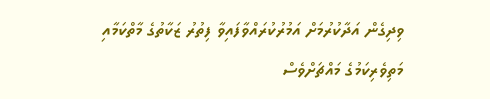ވިދިގެން އަދާކުރުމަށް އަމުރުކުރައްވާފައިވާ ފިތުރު ޒަކާތުގެ މާތްކަމާއި މަތިވެރިކަމުގެ މައްޗަށްވެސް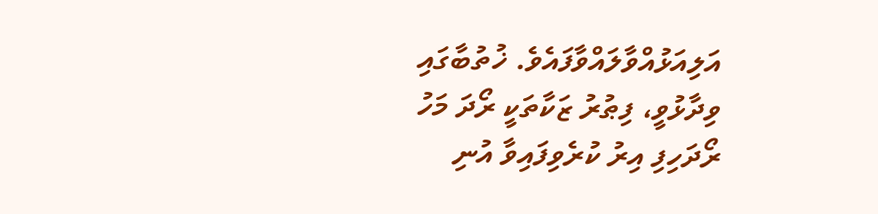އަލިއަޅުއްވާލައްވާފައެވެ. ޚުތުބާގައި ވިދާޅުވީ، ފިޠުރު ޒަކާތަކީ ރޯދަ މަހު ރޯދަހިފި އިރު ކުރެވިފައިވާ އުނި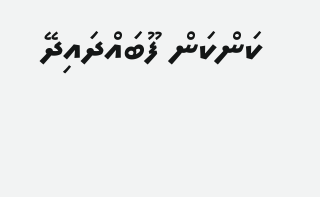ކަންކަން ފޫބައްދައިދޭ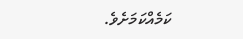ކަމެއްކަމަށެވެ.